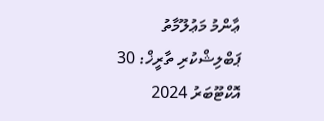ޢާންމު މަޢުލޫމާތު
ޕަބްލިޝްކުރި ތާރީޚް: 30 އޮކްޓޫބަރު 2024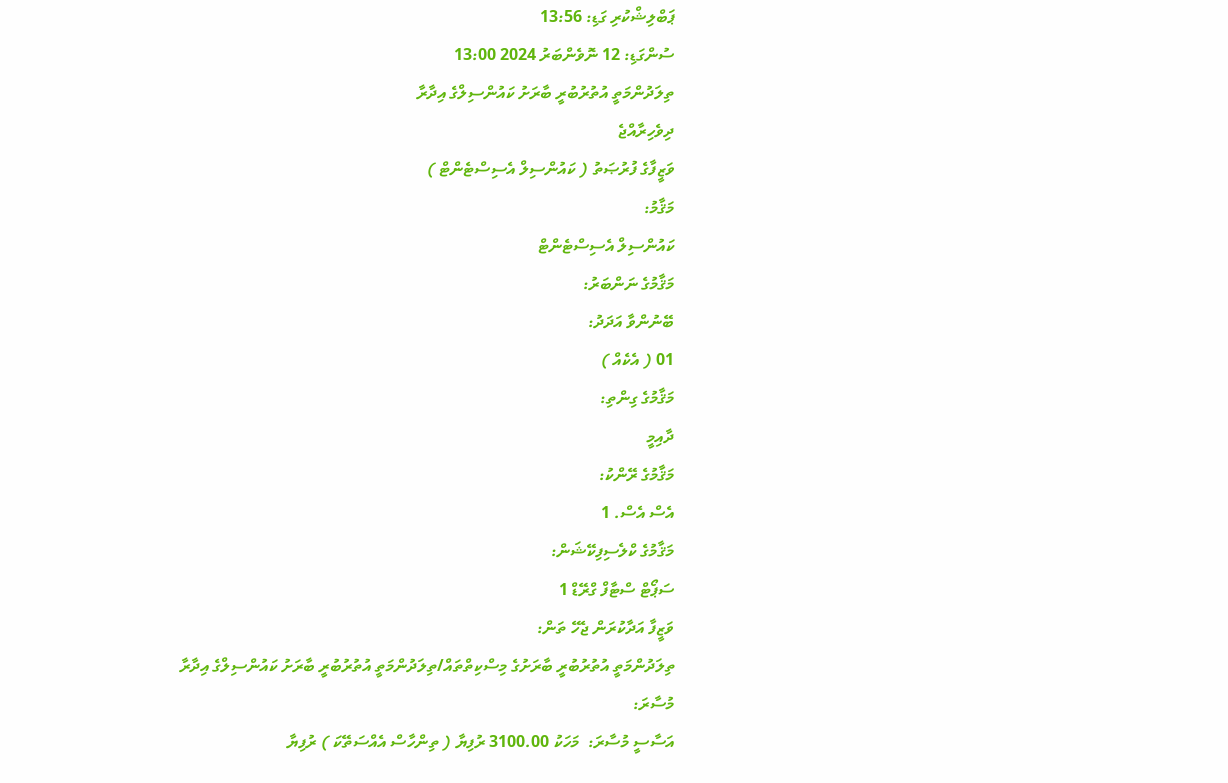ޕަބްލިޝްކުރި ގަޑި: 13:56
ސުންގަޑި: 12 ނޮވެންބަރު 2024 13:00
ތިލަދުންމަތީ އުތުރުބުރީ ބާރަށު ކައުންސިލްގެ އިދާރާ
ދިވެހިރާއްޖެ
ވަޒީފާގެ ފުރުޞަތު ( ކައުންސިލް އެސިސްޓެންޓް )
މަޤާމު:
ކައުންސިލް އެސިސްޓެންޓް
މަޤާމުގެ ނަންބަރު:
ބޭނުންވާ އަދަދު:
01 ( އެކެއް )
މަޤާމުގެ ގިންތި:
ދާއިމީ
މަޤާމުގެ ރޭންކު:
އެސް އެސް. 1
މަޤާމުގެ ކްލެސިފިކޭޝަން:
ސަޕޯޓް ސްޓާފް ގްރޭޑް 1
ވަޒީފާ އަދާކުރަން ޖެހޭ ތަން:
ތިލަދުންމަތީ އުތުރުބުރީ ބާރަށުގެ މިސްކިތްތައް/ތިލަދުންމަތީ އުތުރުބުރީ ބާރަށު ކައުންސިލްގެ އިދާރާ
މުސާރަ:
އަސާސީ މުސާރަ:  މަހަކު 3100.00 ރުފިޔާ ( ތިންހާސް އެއްސަތޭކަ ) ރުފިޔާ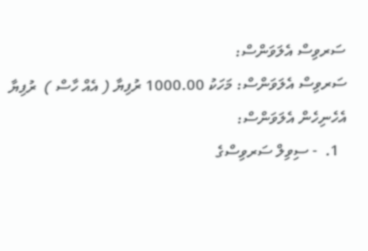ސަރވިސް އެލަވަންސް:
ސަރވިސް އެލަވަންސް: މަހަކު 1000.00 ރުފިޔާ ( އެއް ހާސް )  ރުފިޔާ
އެހެނިހެން އެލަވަންސް:
  1.  - ސިވިލް ސަރވިސްގެ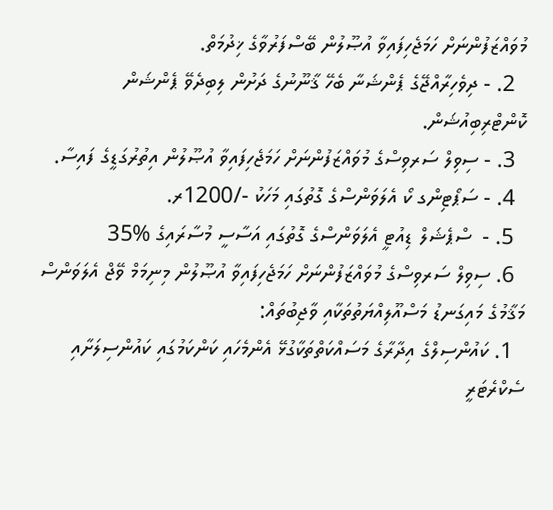މުވައްޒަފުންނަށް ހަމަޖެހިފައިވާ އުޞޫލުން ބޭސްފަރުވާގެ ޚިދުމަތް.
  2. - ދިވެހިރާއްޖޭގެ ޕެންޝަނާ ބެހޭ ޤާނޫނުގެ ދަށުން ލިބިދެވޭ ޕެންޝަން ކޮންޓްރިބިއުޝަން.
  3. - ސިވިލް ސަރވިސްގެ މުވައްޒަފުންނަށް ހަމަޖެހިފައިވާ އުޞޫލުން އިތުރުގަޑީގެ ފައިސާ.
  4. - ސަޕޯޓިންގ ކޯ އެލަވަންސްގެ ގޮތުގައި މަހަކު -/1200ރ.
  5. -  ސްޕެޝަލް ޑިއުޓީ އެލަވަންސްގެ ގޮތުގައި އަސާސީ މުސާރައިގެ %35
  6. ސިވިލް ސަރވިސްގެ މުވައްޒަފުންނަށް ހަމަޖެހިފައިވާ އުޞޫލުން މިނިމަމް ވޭޖް އެލަވަންސް
މަޤާމުގެ މައިގަނޑު މަސްއޫލިއްޔަތުތަކާއި ވާޖިބުތައް:
  1. ކައުންސިލްގެ އިދާރާގެ މަސައްކަތްތަކާގުޅޭ އެންމެހައި ކަންކަމުގައި ކައުންސިލަށާއި ސެކްރެޓަރީ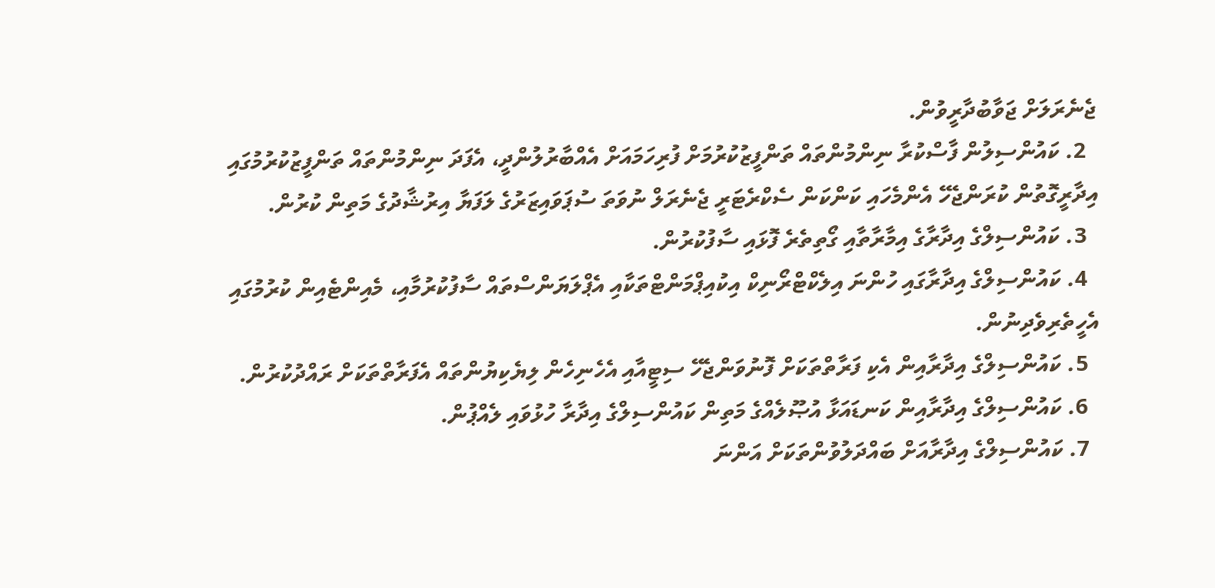ޖެނެރަލަށް ޖަވާބުދާރީވުން.
  2. ކައުންސިލުން ފާސްކުރާ ނިންމުންތައް ތަންފީޒުކުރުމަށް ފުރިހަމައަށް އެއްބާރުލުންދީ، އެފަދަ ނިންމުންތައް ތަންފީޒުކުރުމުގައި އިދާރީގޮތުން ކުރަންޖެހޭ އެންމެހައި ކަންކަން ސެކްރެޓަރީ ޖެނެރަލް ނުވަތަ ސުޕަވައިޒަރުގެ ލަފަޔާ އިރުޝާދުގެ މަތިން ކުރުން.
  3. ކައުންސިލްގެ އިދާރާގެ އިމާރާތާއި ގޯތިތެރެ ފޮޅައި ސާފުކުރުން.
  4. ކައުންސިލްގެ އިދާރާގައި ހުންނަ އިލެކްޓްރޯނިކް އިކުއިޕްމަންޓްތަކާއި އެޕްލަޔަންސްތައް ސާފުކުރުމާއި، މެއިންޓެއިން ކުރުމުގައި އެހީތެރިވެދިނުން.
  5. ކައުންސިލްގެ އިދާރާއިން އެކި ފަރާތްތަކަށް ފޮނުވަންޖެހޭ ސިޓީއާއި އެހެނިހެން ލިޔެކިޔުންތައް އެފަރާތްތަކަށް ރައްދުކުރުން.
  6. ކައުންސިލްގެ އިދާރާއިން ކަނޑައަޅާ އުޞޫލެއްގެ މަތިން ކައުންސިލްގެ އިދާރާ ހުޅުވައި ލެއްޕުން.
  7. ކައުންސިލްގެ އިދާރާއަށް ބައްދަލުވުންތަކަށް އަންނަ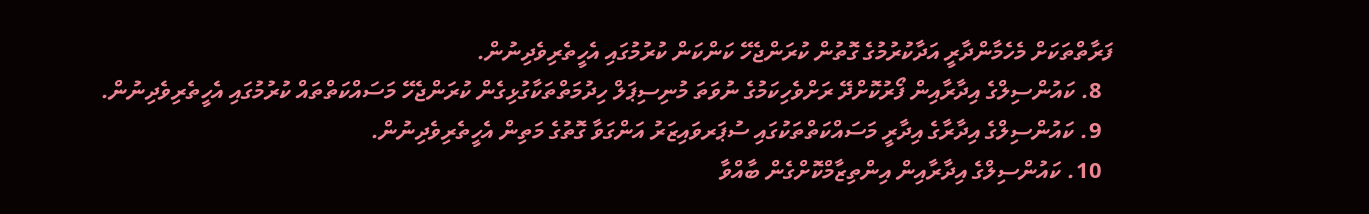ފަރާތްތަކަށް މެހެމާންދާރީ އަދާކުރުމުގެ ގޮތުން ކުރަންޖެހޭ ކަންކަން ކުރުމުގައި އެހީތެރިވެދިނުން.
  8. ކައުންސިލްގެ އިދާރާއިން ފޯރުކޮށްދޭ ރަށްވެހިކަމުގެ ނުވަތަ މުނިސިޕަލް ހިދުމަތްތަކާގުޅިގެން ކުރަންޖެހޭ މަސައްކަތްތައް ކުރުމުގައި އެހީތެރިވެދިނުން.
  9. ކައުންސިލްގެ އިދާރާގެ އިދާރީ މަސައްކަތްތަކުގައި ސުޕަރވައިޒަރު އަންގަވާ ގޮތުގެ މަތިން އެހީތެރިވެދިނުން.
  10. ކައުންސިލްގެ އިދާރާއިން އިންތިޒާމްކޮށްގެން ބާއްވާ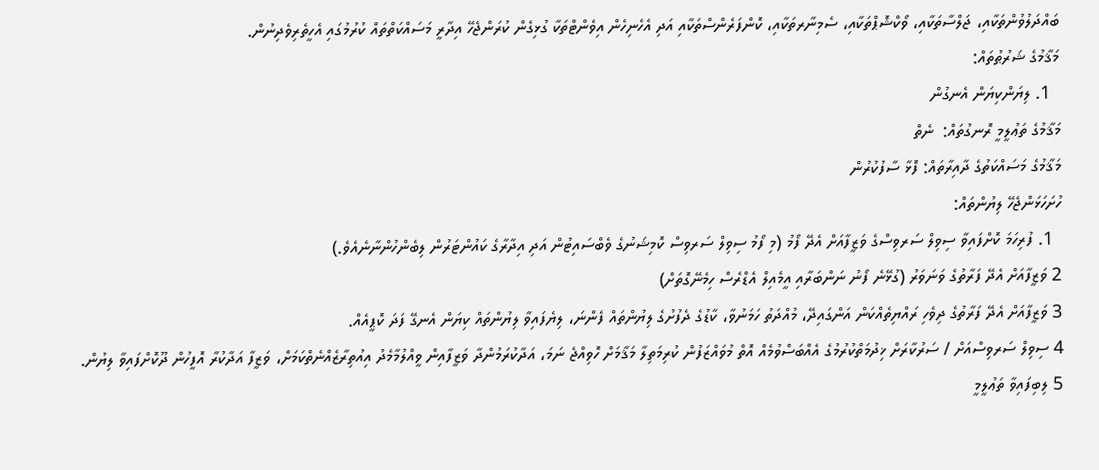ބައްދަލުވުންތަކާއި، ޖަލްސާތަކާއި، ވޯކްޝޮޕްތަކާއި، ސެމިނާރތަކާއި، ކޮންފަރެންސްތަކާއި އަދި އެހެނިހެން އިވެންޓްތަކާ ގުޅިގެން ކުރަންޖެހޭ އިދާރީ މަސައްކަތްތައް ކުރުމުގައި އެހީތެރިވެދިނުން.
މަޤާމުގެ ޝަރުޠުތައް:
  1. ލިޔަންކިޔަން އެނގުން
މަޤާމުގެ ތަޢުލީމީ ރޮނގުތައް:  ނެތް
މަޤާމުގެ މަސައްކަތުގެ ދާއިރާތައް: ފޮޅާ ސާފުކުރުން
ހުށަހަޅަންޖެހޭ ލިޔުންތައް:
  1. ފުރިހަމަ ކޮށްފައިވާ ސިވިލް ސަރވިސްގެ ވަޒީފާއަށް އެދޭ ފޯމު (މި ފޯމު ސިވިލް ސަރވިސް ކޮމިޝަނުގެ ވެބްސައިޓުން އަދި އިދާރާގެ ކައުންޓަރުން ލިބެންހުންނާނެއެވެ.)
2 ވަޒީފާއަށް އެދޭ ފަރާތުގެ ވަނަވަރު (ގުޅޭނެ ފޯނު ނަންބަރާއި އީމެއިލް އެޑްރެސް ހިމެނޭގޮތަށް)
3 ވަޒީފާއަށް އެދޭ ފަރާތުގެ ދިވެހި ރައްޔިތެއްކަން އަންގައިދޭ، މުއްދަތު ހަމަނުވާ، ކާޑުގެ ދެފުށުގެ ލިޔުންތައް ފެންނަ، ލިޔެފައިވާ ލިޔުންތައް ކިޔަން އެނގޭ ފަދަ ކޮޕީއެއް.
4 ސިވިލް ސަރވިސްއަށް / ސަރުކާރަށް ޚިދުމަތްކުރުމުގެ އެއްބަސްވުމެއް އޮތް މުވައްޒަފުން ކުރިމަތިލާ މަޤާމަށް ހޮވިއްޖެ ނަމަ، އަދާކުރަމުންދާ ވަޒީފާއިން ވީއްލުމާމެދު އިއުތިރާޒެއްނެތްކަމަށް، ވަޒީފާ އަދާކުރާ އޮފީހުން ދޫކޮށްފައިވާ ލިޔުން.
5 ލިބިފައިވާ ތަޢުލީމީ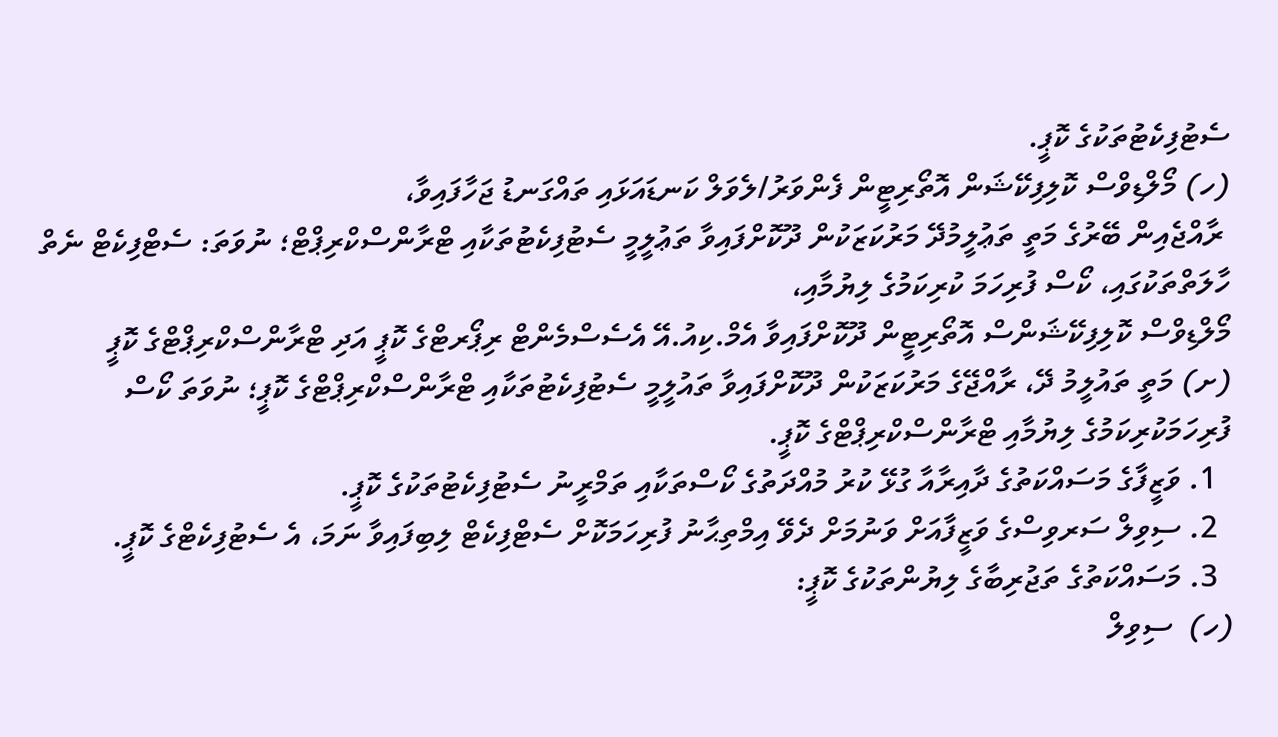ސެޓުފިކެޓުތަކުގެ ކޮޕީ.
(ހ) މޯލްޑިވްސް ކޮލިފިކޭޝަން އޮތޯރިޓީން ފެންވަރު/ލެވަލް ކަނޑައަޅައި ތައްގަނޑު ޖަހާފައިވާ،
 ރާއްޖެއިން ބޭރުގެ މަތީ ތަޢުލީމުދޭ މަރުކަޒަކުން ދޫކޮށްފައިވާ ތަޢުލީމީ ސެޓުފިކެޓުތަކާއި ޓްރާންސްކްރިޕްޓް؛ ނުވަތަ: ސެޓްފިކެޓް ނެތް ހާލަތްތަކުގައި، ކޯސް ފުރިހަމަ ކުރިކަމުގެ ލިޔުމާއި،
މޯލްޑިވްސް ކޮލިފިކޭޝަންސް އޮތޯރިޓީން ދޫކޮށްފައިވާ އެމް.ކިއު.އޭ އެސެސްމެންޓް ރިޕޯރޓްގެ ކޮޕީ އަދި ޓްރާންސްކްރިޕްޓްގެ ކޮޕީ
(ށ) މަތީ ތައުލީމު ދޭ، ރާއްޖޭގެ މަރުކަޒަކުން ދޫކޮށްފައިވާ ތައުލީމީ ސެޓުފިކެޓުތަކާއި ޓްރާންސްކްރިޕްޓްގެ ކޮޕީ؛ ނުވަތަ ކޯސް ފުރިހަމަކުރިކަމުގެ ލިޔުމާއި ޓްރާންސްކްރިޕްޓްގެ ކޮޕީ.
  1. ވަޒީފާގެ މަސައްކަތުގެ ދާއިރާއާ ގުޅޭ ކުރު މުއްދަތުގެ ކޯސްތަކާއި ތަމްރީނު ސެޓުފިކެޓުތަކުގެ ކޮޕީ.
  2. ސިވިލް ސަރވިސްގެ ވަޒީފާއަށް ވަނުމަށް ދެވޭ އިމްތިޙާނު ފުރިހަމަކޮށް ސެޓްފިކެޓް ލިބިފައިވާ ނަމަ، އެ ސެޓުފިކެޓްގެ ކޮޕީ.
  3. މަސައްކަތުގެ ތަޖުރިބާގެ ލިޔުންތަކުގެ ކޮޕީ:
(ހ)  ސިވިލް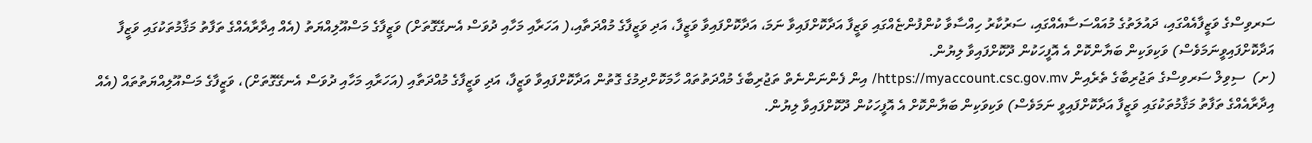ސަރވިސްގެ ވަޒީފާއެއްގައި، ދައުލަތުގެ މުއައްސަސާއެއްގައި، ސަރުކާރު ހިއްސާވާ ކުންފުންޏެއްގައި ވަޒީފާ އަދާކޮށްފައިވާ ނަމަ، އަދާކޮށްފައިވާ ވަޒީފާ، އަދި ވަޒީފާގެ މުއްދަތާއި،( އަހަރާއި މަހާއި ދުވަސް އެނގޭގޮތަށް) ވަޒީފާގެ މަސްއޫލިއްޔަތު (އެއް އިދާރާއެއްގެ ތަފާތު މަޤާމުތަކުގައި ވަޒީފާ އަދާކޮށްފައިވީނަމަވެސް) ވަކިވަކިން ބަޔާންކޮށް އެ އޮފީހަކުން ދޫކޮށްފައިވާ ލިޔުން.
(ށ)  ސިވިލް ސަރވިސްގެ ތަޖުރިބާގެ ތެރެއިން https://myaccount.csc.gov.mv/ އިން ފެންނަންނެތް ތަޖުރިބާގެ މުއްދަތުތައް ހާމަކޮށްދިމުގެ ގޮތުން އަދާކޮށްފައިވާ ވަޒީފާ، އަދި ވަޒީފާގެ މުއްދަތާއި (އަހަރާއި މަހާއި ދުވަސް އެނގޭގޮތަށް)، ވަޒީފާގެ މަސްއޫލިއްޔަތުތައް (އެއް އިދާރާއެއްގެ ތަފާތު މަޤާމުތަކުގައި ވަޒީފާ އަދާކޮށްފައިވީ ނަމަވެސް) ވަކިވަކިން ބަޔާންކޮށް އެ އޮފީހަކުން ދޫކޮށްފައިވާ ލިޔުން.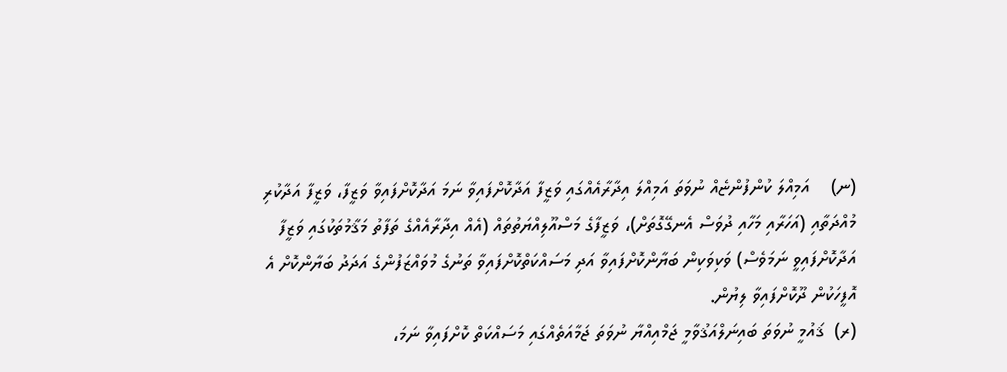(ނ)    އަމިއްލަ ކުންފުންޏެއް ނުވަތަ އަމިއްލަ އިދާރާއެއްގައި ވަޒީފާ އަދާކޮށްފައިވާ ނަމަ އަދާކޮށްފައިވާ ވަޒީފާ، ވަޒީފާ އަދާކުރި މުއްދަތާއި (އަހަރާއި މަހާއި ދުވަސް އެނގޭގޮތަށް)، ވަޒީފާގެ މަސްއޫލިއްޔަތުތައް (އެއް އިދާރާއެއްގެ ތަފާތު މަޤާމުތަކުގައި ވަޒީފާ އަދާކޮށްފައިވީ ނަމަވެސް) ވަކިވަކިން ބަޔާންކޮށްފައިވާ އަދި މަސައްކަތްކޮށްފައިވާ ތަނުގެ މުވައްޒަފުންގެ އަދަދު ބަޔާންކޮށް އެ އޮފީހަކުން ދޫކޮށްފައިވާ ލިޔުން.
(ރ)  ޤައުމީ ނުވަތަ ބައިނަލްއަޤުވާމީ ޖަމްއިއްޔާ ނުވަތަ ޖަމާއަތެއްގައި މަސައްކަތް ކޮށްފައިވާ ނަމަ،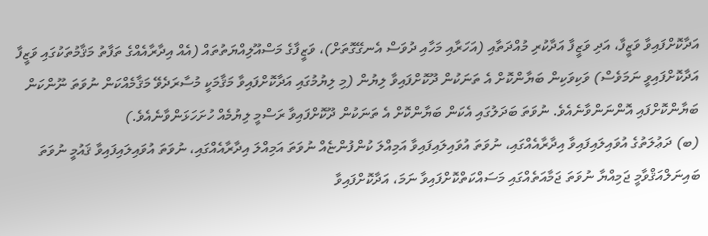އަދާކޮށްފައިވާ ވަޒީފާ، އަދި ވަޒީފާ އަދާކުރި މުއްދަތާއި (އަހަރާއި މަހާއި ދުވަސް އެނގޭގޮތަށް)، ވަޒީފާގެ މަސްއޫލިއްޔަތުތައް (އެއް އިދާރާއެއްގެ ތަފާތު މަޤާމުތަކުގައި ވަޒީފާ އަދާކޮށްފައިވީ ނަމަވެސް) ވަކިވަކިން ބަޔާންކޮށް އެ ތަނަކުން ދޫކޮށްފައިވާ ލިޔުން (މި ލިޔުމުގައި އަދާކޮށްފައިވާ މަޤާމަކީ މުސާރަދެވޭ މަޤާމެއްކަން ނުވަތަ ނޫންކަން ބަޔާންކޮށްފައި އޮންނަންވާނެއެވެ. ނުވަތަ ބަދަލުގައި އެކަން ބަޔާންކޮށް އެ ތަނަކުން ދޫކޮށްފައިވާ ރަސްމީ ލިޔުމެއް ހުށަހަޅަންވާނެއެވެ.)
(ބ) ދަޢުލަތުގެ އުވައިލައިފައިވާ އިދާރާއެއްގައި، ނުވަތަ އުވައިލައިފައިވާ އަމިއްލަ ކުންފުންޏެއް ނުވަތަ އަމިއްލަ އިދާރާއެއްގައި، ނުވަތަ އުވައިލައިފައިވާ ޤައުމީ ނުވަތަ ބައިނަލްއަޤްވާމީ ޖަމިއްޔާ ނުވަތަ ޖަމާއަތެއްގައި މަސައްކަތްކޮށްފައިވާ ނަމަ، އަދާކޮށްފައިވާ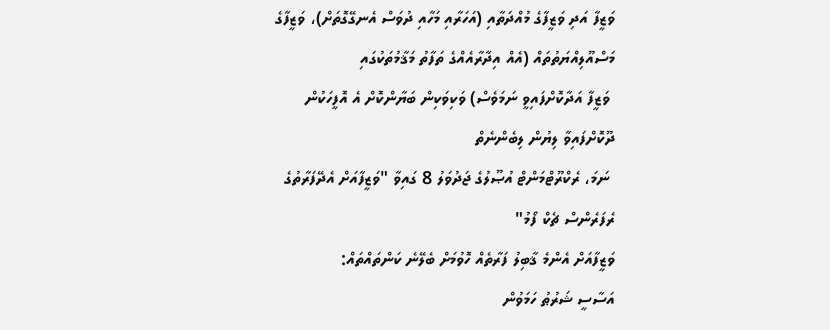ވަޒީފާ އަދި ވަޒީފާގެ މުއްދަތާއި (އަހަރާއި މަހާއި ދުވަސް އެނގޭގޮތަށް)، ވަޒީފާގެ މަސްއޫލިއްޔަތުތައް (އެއް އިދާރާއެއްގެ ތަފާތު މަޤާމުތަކުގައި
 ވަޒީފާ އަދާކޮށްފައިވީ ނަމަވެސް) ވަކިވަކިން ބަޔާންކޮށް އެ އޮފީހަކުން ދޫކޮށްފައިވާ ލިޔުން ލިބެންނެތް
 ނަމަ، ރެކްރޫޓްމަންޓް އުޞޫލުގެ ޖަދުވަލު 8 ގައިވާ "ވަޒީފާއަށް އެދޭފަރާތުގެ ރެފަރެންސް ޗެކް ފޯމު"
ވަޒީފާއަށް އެންމެ ޤާބިލު ފަރާތެއް ހޮވުމަށް ބެލޭނެ ކަންތައްތައް:
އަސާސީ ޝަރުޠު ހަމަވުން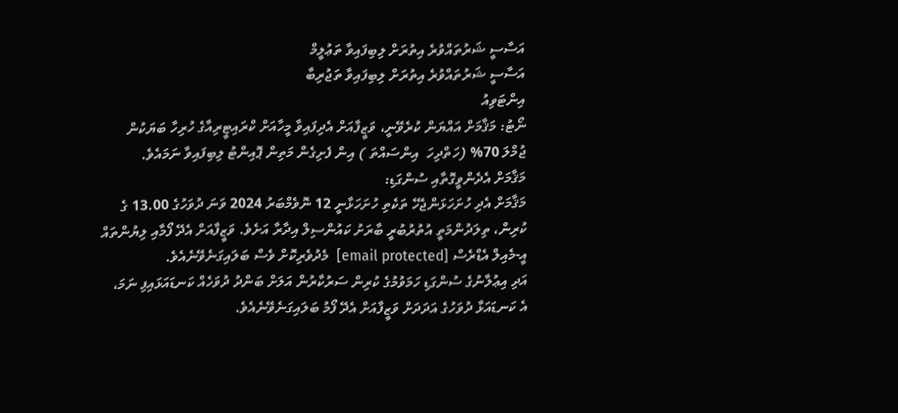އަސާސީ ޝަރުތައްވުރެ އިތުރަށް ލިބިފައިވާ ތަޢުލީމް
އަސާސީ ޝަރުތައްވުރެ އިތުރަށް ލިބިފައިވާ ތަޖުރިބާ
އިންޓަވިއު
ނޯޓު: މަޤާމަށް އައްޔަން ކުރެވޭނީ، ވަޒީފާއަށް އެދިފައިވާ މީހާއަށް ކްރައިޓީރިއާގެ ހުރިހާ ބަޔަކުން ޖުމްލަ 70% (ހަތްދިހަ  އިންސައްތަ ) އިން ފެށިގެން މަތިން ޕޮއިންޓު ލިބިފައިވާ ނަމައެވެ.
މަޤާމަށް އެދެންވީގޮތާއި ސުންގަޑި:
މަޤާމަށް އެދި ހުށަހަޅަންޖެހޭ ތަކެތި ހުށަހަޅާނީ 12 ނޮވެމްބަރު 2024 ވަނަ ދުވަހުގެ 13.00 ގެ ކުރިން، ތިލަދުންމަތީ އުތުރުބުރީ ބާރަށު ކައުންސިލް އިދާރާ އަށެވެ. ވަޒީފާއަށް އެދޭ ފޯމާއި ލިޔުންތައް އީ-މެއިލް އެޑްރެސް [email protected]  މެދުވެރިކޮށް ވެސް ބަލައިގަނެވޭނެއެވެ.
އަދި އިޢުލާނުގެ ސުންގަޑި ހަމަވުމުގެ ކުރިން ސަރުކާރުން އަލަށް ބަންދު ދުވަހެއް ކަނޑައަޅައިފި ނަމަ، އެ ކަނޑައަޅާ ދުވަހުގެ އަދަދަށް ވަޒީފާއަށް އެދޭ ފޯމު ބަލައިގަނެވޭނެއެވެ.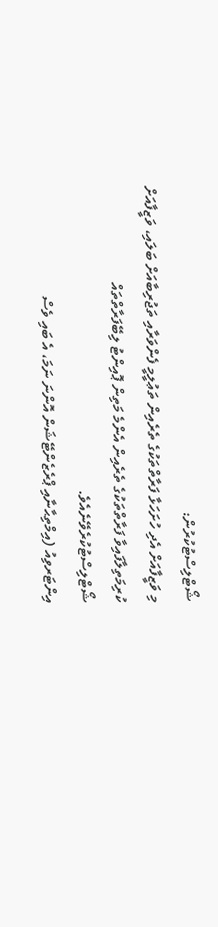ޝޯޓްލިސްޓުކުރުން:
މި ވަޒީފާއަށް އެދި ހުށަހަޅާ ފަރާތްތަކުގެ ތެރެއިން ތަޢުލީމީ ފެންވަރާއި ތަޖުރިބާއަށް ބަލައި، ވަޒީފާއަށް ކުރިމަތިލާފައިވާ ފަރާތްތަކުގެ ތެރެއިން އެންމެ މަތިން ޕޮއިންޓު ލިބޭފަރާތްތައް ޝޯޓްލިސްޓުކުރެވޭނެއެވެ.
އިންޓަރވިއު (އިމްތިޙާނާއި ޕްރެޒެންޓޭޝަން އޮންނަ ނަމަ، އެ ބައި ވެސް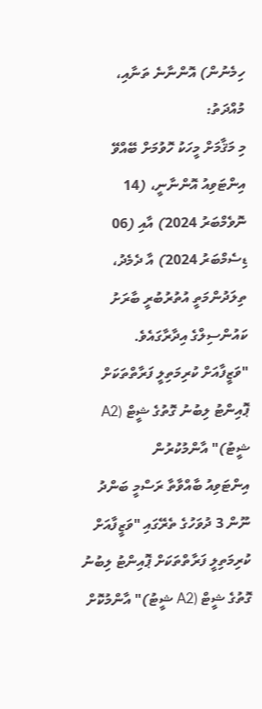ހިމެނުން) އޮންނާނެ ތަނާއި، މުއްދަތު:
މި މަޤާމަށް މީހަކު ހޮވުމަށް ބޭއްވޭ އިންޓަވިއު އޮންނާނީ، (14 ނޮވެމްބަރު 2024) އާއި (06 ޑިސެމްބަރު 2024) އާ ދެމެދު، ތިލަދުންމަތީ އުތުރުބުރީ ބާރަށު ކައުންސިލްގެ އިދާރާގައެވެ.
"ވަޒީފާއަށް ކުރިމަތިލީ ފަރާތްތަކަށް ޕޮއިންޓު ލިބުނު ގޮތުގެ ޝީޓް (A2 ޝީޓު)" އާންމުކުރުން
އިންޓަވިއު ބާއްވާތާ ރަސްމީ ބަންދު ނޫން 3 ދުވަހުގެ ތެރޭގައި "ވަޒީފާއަށް ކުރިމަތިލީ ފަރާތްތަކަށް ޕޮއިންޓު ލިބުނު ގޮތުގެ ޝީޓް (A2 ޝީޓު)" އާންމުކޮށް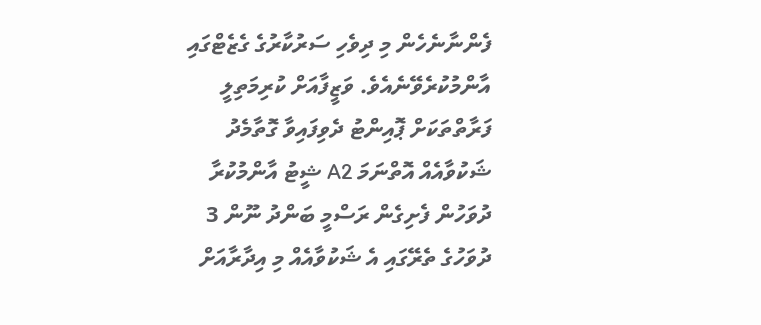ފެންނާނެހެން މި ދިވެހި ސަރުކާރުގެ ގެޒެޓްގައި އާންމުކުރެވޭނެއެވެ. ވަޒީފާއަށް ކުރިމަތިލީ ފަރާތްތަކަށް ޕޮއިންޓު ދެވިފައިވާ ގޮތާމެދު ޝަކުވާއެއް އޮތްނަމަ A2 ޝީޓު އާންމުކުރާ ދުވަހުން ފެށިގެން ރަސްމީ ބަންދު ނޫން 3 ދުވަހުގެ ތެރޭގައި އެ ޝަކުވާއެއް މި އިދާރާއަށް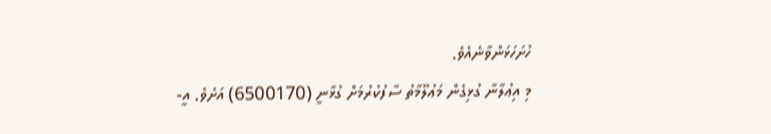ހުށަހަޅަންވާނެއެވެ.
މި އިޢުލާނާ ގުޅިގެން މަޢުލޫމާތު ސާފުކުރުމަށް ގުޅާނީ (6500170) އަށެވެ. އީ-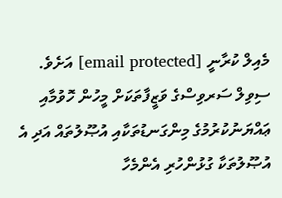މެއިލް ކުރާނީ [email protected] އަށެވެ.
ސިވިލް ސަރވިސްގެ ވަޒީފާތަކަށް މީހުން ހޮވުމާއި ޢައްޔަނުކުރުމުގެ މިންގަނޑުތަކާއި އުޞޫލުތައް އަދި އެ އުޞޫލުތަކާ ގުޅުންހުރި އެންމެހާ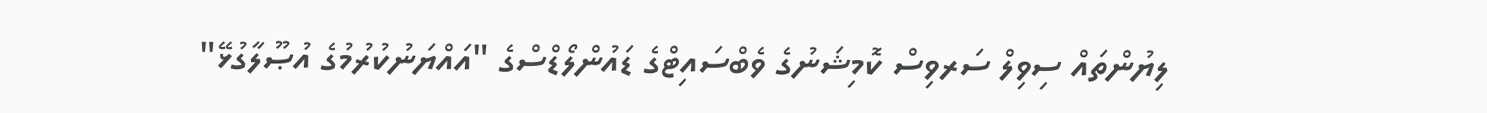ލިޔުންތައް ސިވިލް ސަރވިސް ކޮމިޝަނުގެ ވެބްސައިޓްގެ ޑައުންލޯޑްސްގެ "އައްޔަނުކުރުމުގެ އުޞޫލާގުޅޭ"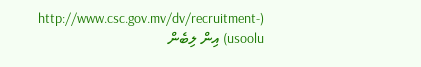(http://www.csc.gov.mv/dv/recruitment-usoolu) އިން ލިބެން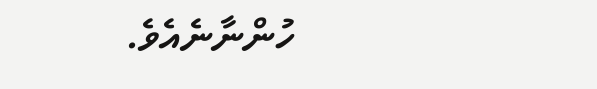ހުންނާނެއެވެ.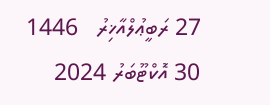27 ރަބީޢުލްއާޚިރު   1446
30 އޮކްޓޫބަރު 2024